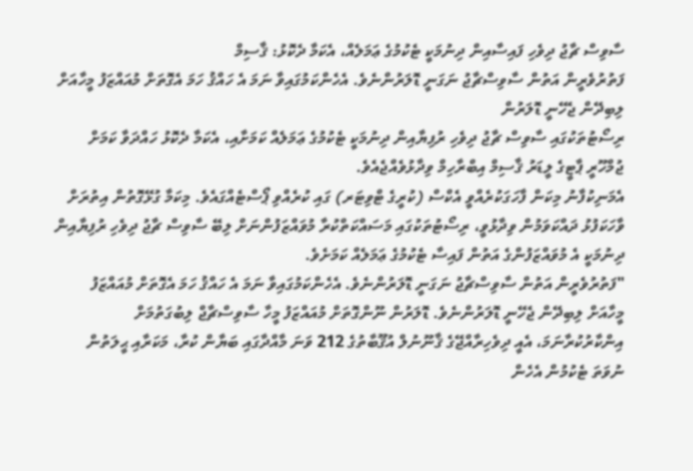ސާވިސް ޗާޖު ދިވެހި ފައިސާއިން ދިނުމަކީ ޓެކުމުގެ ޢަމަލެއް، އެކަމާ ދެކޮޅު: ޤާސިމް
ފަތުރުވެރީން އަތުން ސާވިސްޗާޖު ނަގަނީ ޑޮލަރުންނެވެ. އެހެންކަމުގައިވާ ނަމަ އެ ހައްޤު ހަމަ އެގޮތަށް މުއައްޒަފު މީހާއަށް ލިބިދޭން ޖެހޭނީ ޑޮލަރުން
ރިސޯޓުތަކުގައި ސާވިސް ޗާޖު ދިވެހި ރުފިޔާއިން ދިނުމަކީ ޓެކުމުގެ ޢަމަލެއް ކަމަށާއި، އެކަމާ ދެކޮޅު ހައްދަވާ ކަމަށް ޖުމްހޫރީ ޕާޓީގެ ލީޑަރު ޤާސިމް އިބްރާހިމް ވިދާޅުވެއްޖެއެވެ.
އެމަނިކުފާނު މިކަން ފާހަގަކުރެއްވީ އެކްސް (ކުރީގެ ޓްވިޓަރ) ގައި ކުރެއްވި ޕޯސްޓެއްގައެވެ. މިކަމާ ގުޅޭގޮތުން އިތުރަށް ވާހަކަފުޅު ދައްކަވަމުން ވިދާޅުވީ، ރިސޯޓުތަކުގައި މަސައްކަތްކުރާ މުވައްޒަފުންނަށް ލިބޭ ސާވިސް ޗާޖު ދިވެހި ރުފިޔާއިން ދިނުމަކީ އެ މުވައްޒަފުންގެ އަތުން ފައިސާ ޓެކުމުގެ ޢަމަލެއް ކަމަށެވެ.
"ފަތުރުވެރީން އަތުން ސާވިސްޗާޖު ނަގަނީ ޑޮލަރުންނެވެ. އެހެންކަމުގައިވާ ނަމަ އެ ހައްޤު ހަމަ އެގޮތަށް މުއައްޒަފު މީހާއަށް ލިބިދޭން ޖެހޭނީ ޑޮލަރުންނެވެ. ޑޮލަރުން ނޫންގޮތަށް މުއައްޒަފު މީހާ ސާވިސްޗާޖް ލިބުގަތުމަށް އިންކާރުކުރާނަމަ، އެއީ ދިވެހިރާއްޖޭގެ ޤާނޫނުލް އުޤޫބާތުގެ 212 ވަނަ މާއްދާގައި ބަޔާން ކުރާ، މަކަރާއި ޙީލަތުން ނުވަތަ ޓެކުމުން އެހެން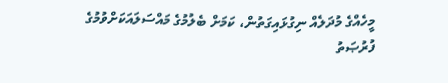މީހެއްގެ މުދަލެއް ނިގުޅައިގަތުން، ކަމަށް ބެލުމުގެ މައްސަލައަކަށްވުމުގެ ފުރުޞަތު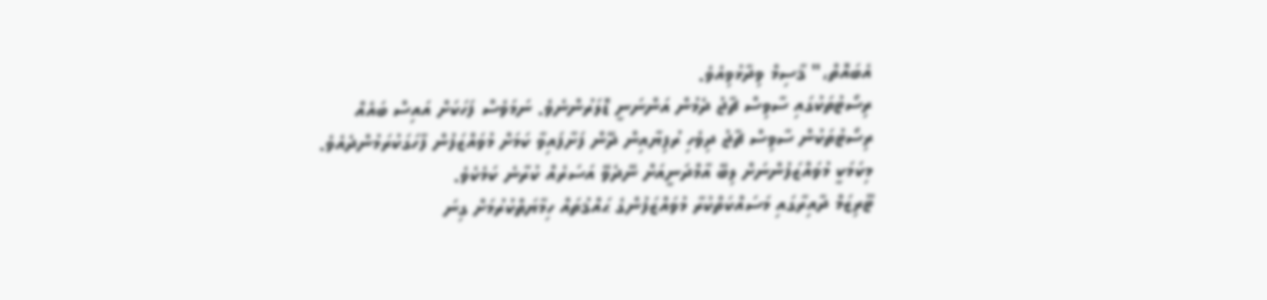އެބައޮތް،" ޤާސިމް ވިދާޅުވިއެވެ.
ރިސޯޓުތަކުގައި ސާވިސް ޗާޖު ދެމުން އަންނަނީ ޑޮލަރުންނެވެ. ނަމަވެސް ފަހަކަށް އައިސް ބައެއް ރިސޯޓުތަކުން ސާވިސް ޗާޖު ދިވެހި ރުފިޔާއިން ދޭން ފަށާފައިވާ ކަމަށް މުވައްޒަފުން ފާހަގަކުރަމުންދެއެވެ. މިކަމަކީ މުވައްޒަފުންނަށް ލިބޭ އާމްދަނީއަށް ނޭދެވޭ އަސަރެއް ކުރާނެ ކަމެކެވެ.
ޓޫރިޒަމް ދާއިރާގައި މަސައްކަތްކުރާ މުވައްޒަފުންގެ ޙައްޤުތައް ހިމާޔަތްކުރުމަށް ގިނަ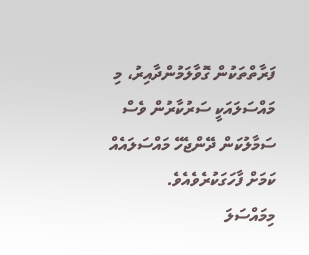ފަރާތްތަކުން ގޮވާލަމުންދާއިރު، މި މައްސަލައަކީ ސަރުކާރުން ވެސް ސަމާލުކަން ދޭންޖެހޭ މައްސަލައެއް ކަމަށް ފާހަގަކުރެވެއެވެ.
މިމައްސަލަ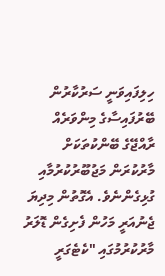ހިލިފައިވަނީ ސަރުކާރުން ބޭރުފައިސާގެ މިންވަރެއް ރާއްޖޭގެ ބޭންކުތަކަށް މާރުކުރަން މަޖުބޫރުކުރުމާއި ގުޅިގެންނެވެ. އެގޮތުން މިދިޔަ ޖެނުއަރީ މަހުން ފެށިގެން ޑޮލަރު މާރުކުރުމުގައި "ކެޓެގަރީ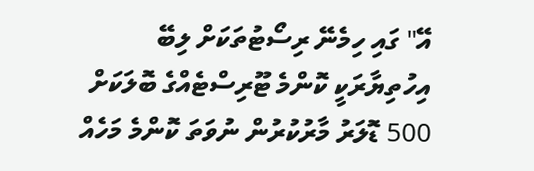އޭ" ގައި ހިމެނޭ ރިސޯޓުތަކަށް ލިބޭ އިހުތިޔާރަކީ ކޮންމެ ޓޫރިސްޓެއްގެ ބޮލަކަށް 500 ޑޮލަރު މާރުކުރުން ނުވަތަ ކޮންމެ މަހެއް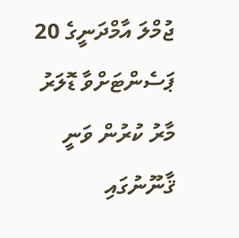ޖުމްލަ އާމްދަނީގެ 20 ޕަސެންޓަށްވާ ޑޮލަރު މާރު ކުރުން ވަނީ ޤާނޫނުގައި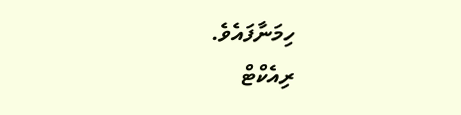ހިމަނާފައެވެ.
ރިއެކްޓް